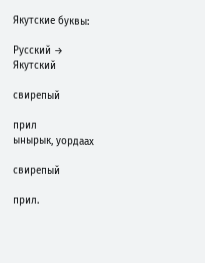Якутские буквы:

Русский → Якутский

свирепый

прил
ынырык, уордаах

свирепый

прил.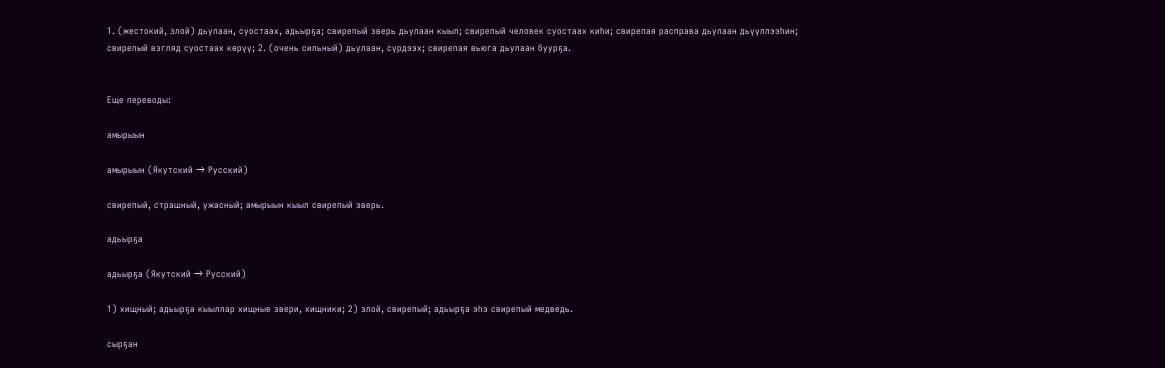1. (жестокий, злой) дьулаан, суостаах, адьырҕа; свирепый зверь дьулаан кыыл; свирепый человек суостаах киһи; свирепая расправа дьулаан дьүүллээһин; свирепый взгляд суостаах көрүү; 2. (очень сильный) дьулаан, сүрдээх; свирепая вьюга дьулаан буурҕа.


Еще переводы:

амырыын

амырыын (Якутский → Русский)

свирепый, страшный, ужасный; амырыын кыыл свирепый зверь.

адьырҕа

адьырҕа (Якутский → Русский)

1) хищный; адьырҕа кыыллар хищные звери, хищники; 2) злой, свирепый; адьырҕа эһэ свирепый медведь.

сырҕан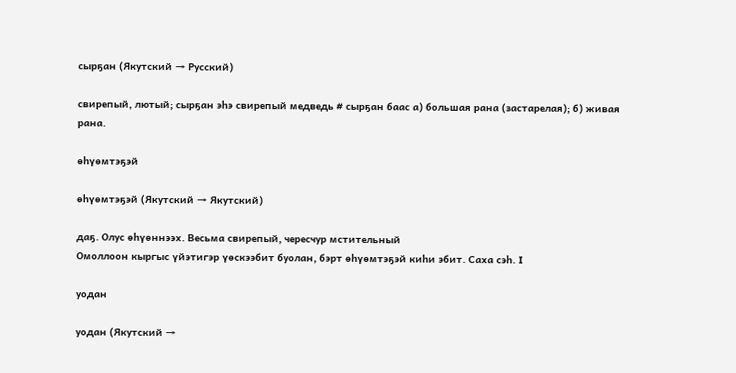сырҕан (Якутский → Русский)

свирепый, лютый; сырҕан эһэ свирепый медведь # сырҕан баас а) большая рана (застарелая); б) живая рана.

өһүөмтэҕэй

өһүөмтэҕэй (Якутский → Якутский)

даҕ. Олус өһүөннээх. Весьма свирепый, чересчур мстительный
Омоллоон кыргыс үйэтигэр үөскээбит буолан, бэрт өһүөмтэҕэй киһи эбит. Саха сэһ. I

уодан

уодан (Якутский →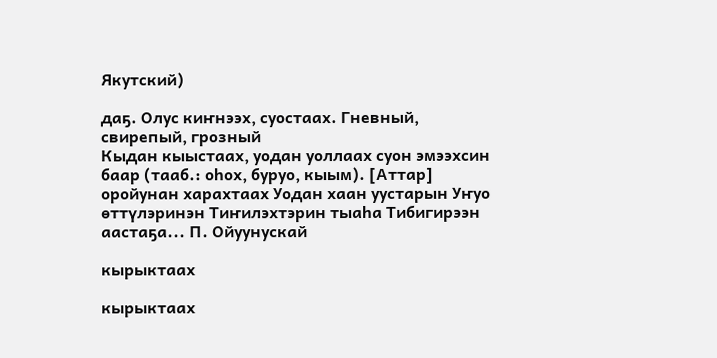Якутский)

даҕ. Олус киҥнээх, суостаах. Гневный, свирепый, грозный
Кыдан кыыстаах, уодан уоллаах суон эмээхсин баар (тааб.: оһох, буруо, кыым). [Аттар] оройунан харахтаах Уодан хаан уустарын Уҥуо өттүлэринэн Тиҥилэхтэрин тыаһа Тибигирээн аастаҕа... П. Ойуунускай

кырыктаах

кырыктаах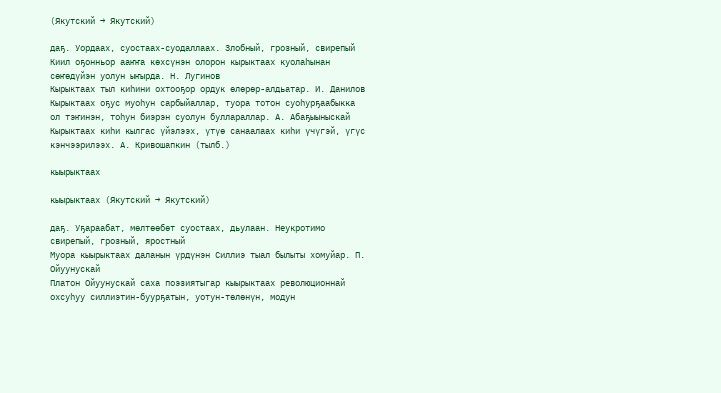(Якутский → Якутский)

даҕ. Уордаах, суостаах-суодаллаах. Злобный, грозный, свирепый
Киил оҕонньор ааҥҥа көхсүнэн олорон кырыктаах куолаһынан сөҥөдүйэн уолун ыҥырда. Н. Лугинов
Кырыктаах тыл киһини охтооҕор ордук өлөрөр-алдьатар. И. Данилов
Кырыктаах оҕус муоһун сарбыйаллар, туора тотон суоһурҕаабыкка ол тэҥинэн, тоһун биэрэн суолун буллараллар. А. Абаҕыыныскай
Кырыктаах киһи кылгас үйэлээх, үтүө санаалаах киһи үчүгэй, үгүс кэнчээрилээх. А. Кривошапкин (тылб.)

кыырыктаах

кыырыктаах (Якутский → Якутский)

даҕ. Уҕараабат, мөлтөөбөт суостаах, дьулаан. Неукротимо свирепый, грозный, яростный
Муора кыырыктаах даланын үрдүнэн Силлиэ тыал былыты хомуйар. П. Ойуунускай
Платон Ойуунускай саха поэзиятыгар кыырыктаах революционнай охсуһуу силлиэтин-буурҕатын, уотун-төлөнүн, модун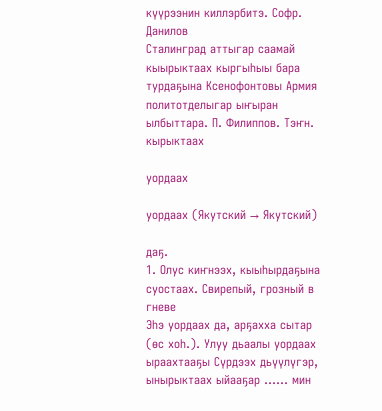күүрээнин киллэрбитэ. Софр. Данилов
Сталинград аттыгар саамай кыырыктаах кыргыһыы бара турдаҕына Ксенофонтовы Армия политотделыгар ыҥыран ылбыттара. П. Филиппов. Тэҥн. кырыктаах

уордаах

уордаах (Якутский → Якутский)

даҕ.
1. Олус киҥнээх, кыыһырдаҕына суостаах. Свирепый, грозный в гневе
Эһэ уордаах да, арҕахха сытар (өс хоһ.). Улуу дьаалы уордаах ыраахтааҕы Сүрдээх дьүүлүгэр, ынырыктаах ыйааҕар …… мин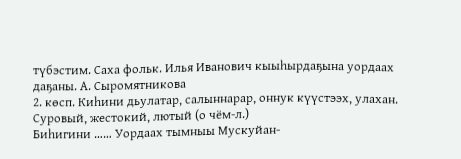түбэстим. Саха фольк. Илья Иванович кыыһырдаҕына уордаах даҕаны. А. Сыромятникова
2. көсп. Киһини дьулатар, салыннарар, оннук күүстээх, улахан. Суровый, жестокий, лютый (о чём-л.)
Биһигини …… Уордаах тымныы Мускуйан-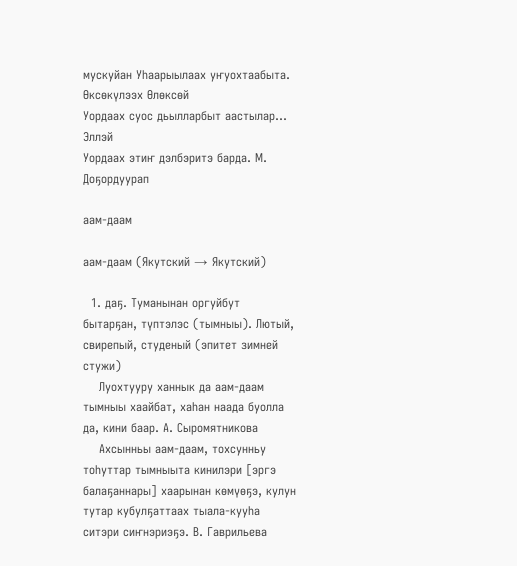мускуйан Уһаарыылаах уҥуохтаабыта. Өксөкүлээх Өлөксөй
Уордаах суос дьылларбыт аастылар... Эллэй
Уордаах этиҥ дэлбэритэ барда. М. Доҕордуурап

аам-даам

аам-даам (Якутский → Якутский)

  1. даҕ. Туманынан оргуйбут бытарҕан, түптэлэс (тымныы). Лютый, свирепый, студеный (эпитет зимней стужи)
    Луохтууру ханнык да аам-даам тымныы хаайбат, хаһан наада буолла да, кини баар. А. Сыромятникова
    Ахсынньы аам-даам, тохсунньу тоһуттар тымныыта кинилэри [эргэ балаҕаннары] хаарынан көмүөҕэ, кулун тутар кубулҕаттаах тыала-кууһа ситэри сиҥнэриэҕэ. В. Гаврильева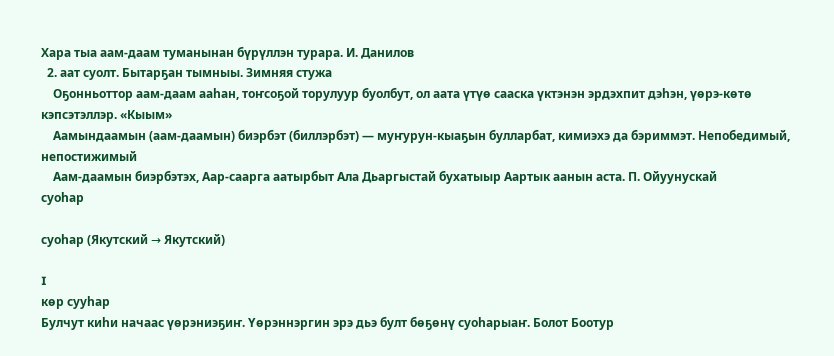Хара тыа аам-даам туманынан бүрүллэн турара. И. Данилов
  2. аат суолт. Бытарҕан тымныы. Зимняя стужа
    Оҕонньоттор аам-даам ааһан, тоҥсоҕой торулуур буолбут, ол аата үтүө сааска үктэнэн эрдэхпит дэһэн, үөрэ-көтө кэпсэтэллэр. «Кыым»
    Аамындаамын (аам-даамын) биэрбэт (биллэрбэт) — муҥурун-кыаҕын булларбат, кимиэхэ да бэриммэт. Непобедимый, непостижимый
    Аам-даамын биэрбэтэх, Аар-саарга аатырбыт Ала Дьаргыстай бухатыыр Аартык аанын аста. П. Ойуунускай
суоһар

суоһар (Якутский → Якутский)

I
көр сууһар
Булчут киһи начаас үөрэниэҕиҥ. Үөрэннэргин эрэ дьэ булт бөҕөнү суоһарыаҥ. Болот Боотур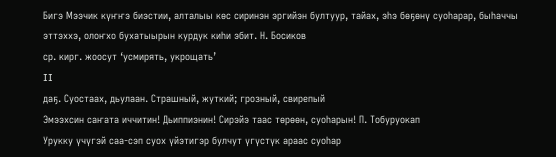Бигэ Мээчик күҥҥэ биэстии, алталыы көс сиринэн эргийэн бултуур, тайах, эһэ бөҕөнү суоһарар, быһаччы эттэххэ, олоҥхо бухатыырын курдук киһи эбит. Н. Босиков
ср. кирг. жоосут ‘усмирять, укрощать’
II
даҕ. Суостаах, дьулаан. Страшный, жуткий; грозный, свирепый
Эмээхсин саҥата иччитин! Дьиппиэнин! Сирэйэ таас төрөөн, суоһарын! П. Тобуруокап
Урукку үчүгэй саа-сэп суох үйэтигэр булчут үгүстүк араас суоһар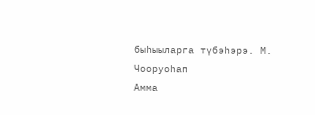быһыыларга түбэһэрэ. М. Чооруоһап
Амма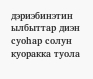дэриэбинэтин ылбыттар диэн суоһар солун куоракка туола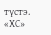түстэ. «ХС»